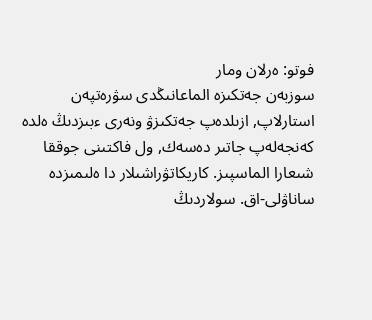فوتو: ەرلان ومار
سوزبەن جەتكىزە الماعانىڭدى سۋرەتپەن استارلاپ, ازىلدەپ جەتكىزۋ ونەرى ءبىزدىڭ ەلدە كەنجەلەپ جاتىر دەسەك, ول فاكتىنى جوققا شىعارا الماسپىز. كاريكاتۋراشىلار دا ەلىمىزدە ساناۋلى-اق. سولاردىڭ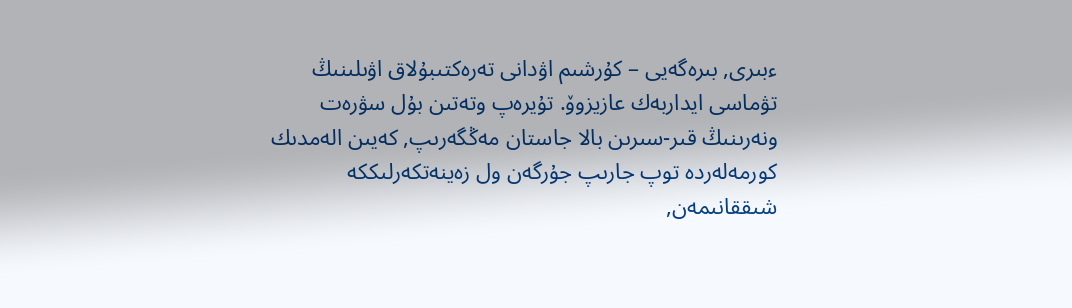ءبىرى, بىرەگەيى – كۇرشىم اۋدانى تەرەكتىبۇلاق اۋىلىنىڭ تۋماسى ايداربەك عازيزوۆ. تۇيرەپ وتەتىن بۇل سۋرەت ونەرىنىڭ قىر-سىرىن بالا جاستان مەڭگەرىپ, كەيىن الەمدىك كورمەلەردە توپ جارىپ جۇرگەن ول زەينەتكەرلىككە شىققانىمەن,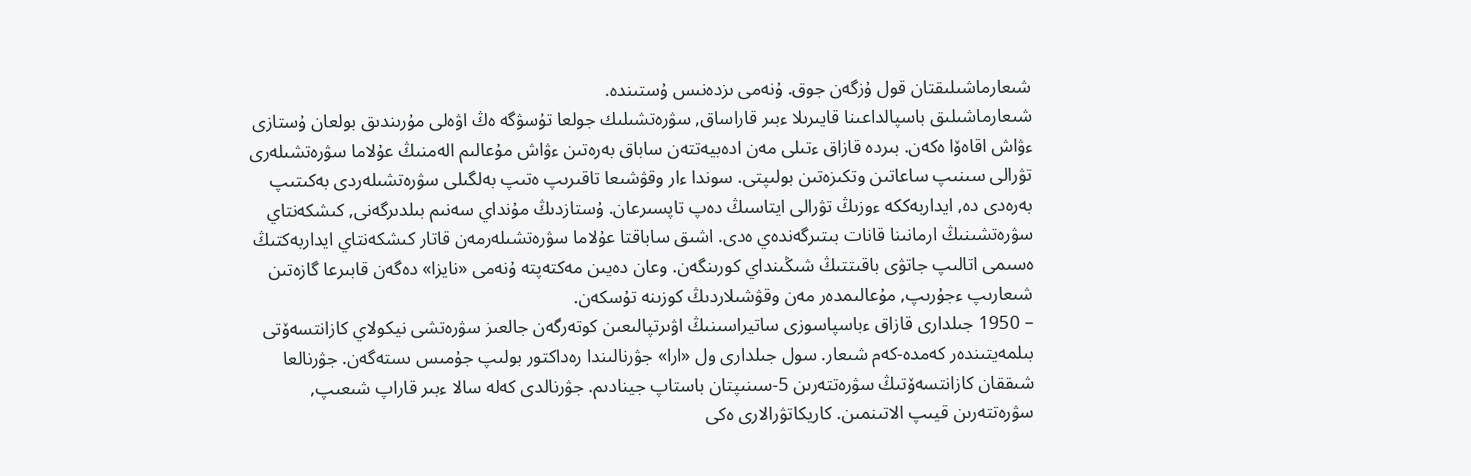شىعارماشىلىقتان قول ۇزگەن جوق. ۇنەمى ىزدەنىس ۇستىندە.
شىعارماشىلىق باسپالداعىنا قايىرىلا ءبىر قاراساق, سۋرەتشىلىك جولعا تۇسۋگە ەڭ اۋەلى مۇرىندىق بولعان ۇستازى ءۋاش اقاەۆا ەكەن. بىردە قازاق ءتىلى مەن ادەبيەتتەن ساباق بەرەتىن ءۋاش مۇعالىم الەمنىڭ عۇلاما سۋرەتشىلەرى تۋرالى سىنىپ ساعاتىن وتكىزەتىن بولىپتى. سوندا ءار وقۋشىعا تاقىرىپ ەتىپ بەلگىلى سۋرەتشىلەردى بەكىتىپ بەرەدى دە, ايداربەككە ءوزىڭ تۋرالى ايتاسىڭ دەپ تاپسىرعان. ۇستازدىڭ مۇنداي سەنىم بىلدىرگەنى, كىشكەنتاي سۋرەتشىنىڭ ارمانىنا قانات بىتىرگەندەي ەدى. اشىق ساباقتا عۇلاما سۋرەتشىلەرمەن قاتار كىشكەنتاي ايداربەكتىڭ ەسىمى اتالىپ جاتۋى باقىتتىڭ شىڭىنداي كورىنگەن. وعان دەيىن مەكتەپتە ۇنەمى «نايزا» دەگەن قابىرعا گازەتىن شىعارىپ ءجۇرىپ, مۇعالىمدەر مەن وقۋشىلاردىڭ كوزىنە تۇسكەن.
– 1950 جىلدارى قازاق ءباسپاسوزى ساتيراسىنىڭ اۋىرتپالىعىن كوتەرگەن جالعىز سۋرەتشى نيكولاي كازانتسەۆتى بىلمەيتىندەر كەمدە-كەم شىعار. سول جىلدارى ول «ارا» جۋرنالىندا رەداكتور بولىپ جۇمىس ىستەگەن. جۋرنالعا شىققان كازانتسەۆتىڭ سۋرەتتەرىن 5-سىنىپتان باستاپ جينادىم. جۋرنالدى كەلە سالا ءبىر قاراپ شىعىپ, سۋرەتتەرىن قيىپ الاتىنمىن. كاريكاتۋرالارى ەكى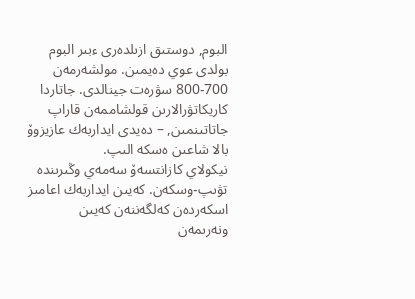البوم, دوستىق ازىلدەرى ءبىر البوم بولدى عوي دەيمىن. مولشەرمەن 700-800 سۋرەت جينالدى. جاتاردا كاريكاتۋرالارىن قولشاممەن قاراپ جاتاتىنمىن, – دەيدى ايداربەك عازيزوۆ بالا شاعىن ەسكە الىپ.
نيكولاي كازانتسەۆ سەمەي وڭىرىندە تۋىپ-وسكەن. كەيىن ايداربەك اعامىز اسكەردەن كەلگەننەن كەيىن ونەرىمەن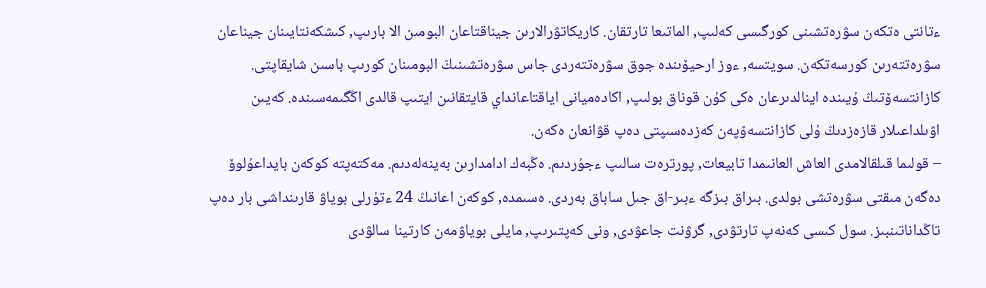ءتانتى ەتكەن سۋرەتشىنى كورگىسى كەلىپ, الماتىعا تارتقان. كاريكاتۋرالارىن جيناقتاعان البومىن الا بارىپ, كىشكەنتايىنان جيناعان سۋرەتتەرىن كورسەتكەن. سويتسە, ءوز ارحيۆىندە جوق سۋرەتتەردى جاس سۋرەتشىنىڭ البومىنان كورىپ باسىن شايقاپتى. كازانتسەۆتىڭ ۇيىندە اينالدىرعان ەكى كۇن قوناق بولىپ, اكادەميانى اياقتاعانداي قايتقانىن ايتىپ قالدى اڭگىمەسىندە. كەيىن اۋىلداعىلار قازەزدىڭ ۇلى كازانتسەۆپەن كەزدەسىپتى دەپ قۋانعان ەكەن.
– قولىما قىلقالامدى العاش العانىمدا تابيعات, پورترەت سالىپ ءجۇردىم. ەڭبەك ادامدارىن بەينەلەدىم. مەكتەپتە كوكەن بايداعۇلوۆ دەگەن مىقتى سۋرەتشى بولدى. بىراق بىزگە ءبىر-اق جىل ساباق بەردى. ەسىمدە, كوكەن اعانىڭ 24 ءتۇرلى بوياۋ قارىنداشى بار دەپ تاڭداناتىنبىز. سول كىسى كەنەپ تارتۋدى, گرۋنت جاعۋدى, ونى كەپتىرىپ, مايلى بوياۋمەن كارتينا سالۋدى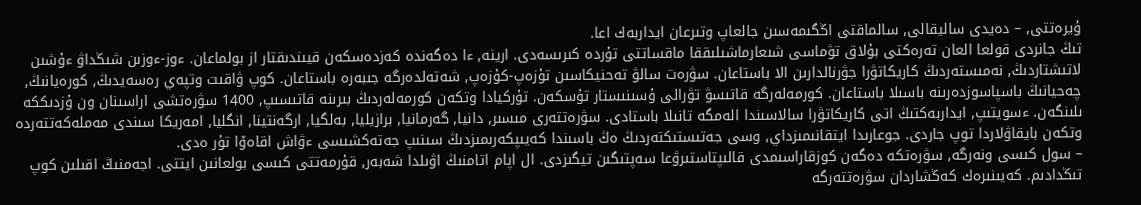ۇيرەتتى, – دەيدى ساليقالى, سالماقتى اڭگىمەسىن جالعاپ وتىرعان ايداربەك اعا.
تىڭ جانردى قولعا العان تەرەكتى بۇلاق تۋماسى شىعارماشىلىققا ماقساتتى تۇردە كىرىسەدى. ارينە, ءا دەگەندە كەزدەسكەن قيىندىقتار از بولماعان. ءوز-ءوزىن شىڭداۋ ءۇشىن لاتىشتاردىڭ, نەمىستەردىڭ كاريكاتۋرا جۋرنالدارىن الا باستاعان. سۋرەت سالۋ تەحنيكاسىن تۇزەپ-كۇزەپ, شەتەلدەرگە جىبەرە باستاعان. كوپ ۋاقىت وتپەي رەسەيدىڭ, كورەيانىڭ, چەحيانىڭ باسپاسوزدەرىنە باسىلا باستاعان. كورمەلەرگە قاتىسۋ تۋرالى ۇسىنىستار تۇسكەن. تۇركيادا وتكەن كورمەلەردىڭ بىرىنە قاتىسىپ, 1400 سۋرەتشى اراسىنان ون ۇزدىككە ىلىنگەن. ءسويتىپ, ايداربەكتىڭ اتى كاريكاتۋرا سالاسىندا الەمگە تانىلا باستادى. سۋرەتتەرى مىسىر, دانيا, گەرمانيا, برازيليا, بەلگيا, ارگەنتينا, انگليا, امەريكا سىندى مەملەكەتتەردە وتكەن بايقاۋلاردا توپ جاردى. جوعارىدا ايتقانىمىزداي, وسى جەتىستىكتەردىڭ ەڭ باسىندا كەيىپكەرىمىزدىڭ سىنىپ جەتەكشىسى ءۋاش اقاەۆا تۇر ەدى.
– سول كىسى ونەرگە, سۋرەتكە دەگەن كوزقاراسىمدى قالىپتاستىرۋعا سەپتىگىن تيگىزدى. ال اپام اتامنىڭ اۋىلدا شەبەر, قۇرمەتتى كىسى بولعانىن ايتتى. اجەمنىڭ اقىلىن كوپ تىڭدادىم. كەيىنىرەك كەڭشاردان سۋرەتتەرگە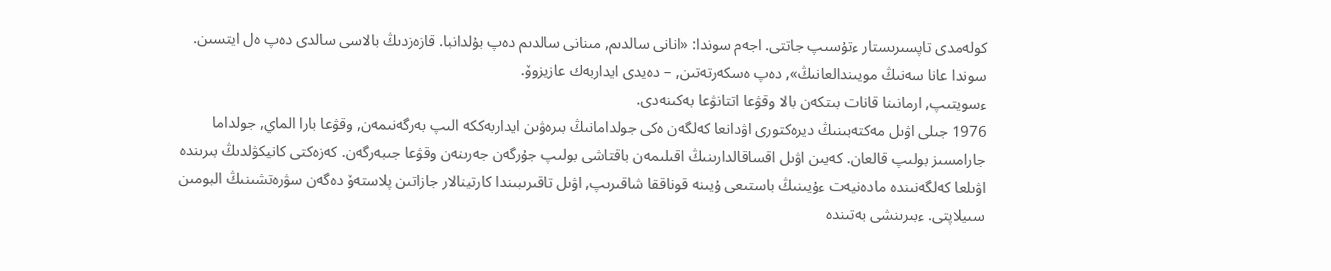كولەمدى تاپسىرىستار ءتۇسىپ جاتتى. اجەم سوندا: «انانى سالدىم, مىنانى سالدىم دەپ بۇلدانبا. قازەزدىڭ بالاسى سالدى دەپ ەل ايتسىن. سوندا عانا سەنىڭ مويىندالعانىڭ», دەپ ەسكەرتەتىن, – دەيدى ايداربەك عازيزوۆ.
ءسويتىپ, ارمانىنا قانات بىتكەن بالا وقۋعا اتتانۋعا بەكىنەدى.
1976 جىلى اۋىل مەكتەبىنىڭ ديرەكتورى اۋدانعا كەلگەن ەكى جولدامانىڭ بىرەۋىن ايداربەككە الىپ بەرگەنىمەن, وقۋعا بارا الماي, جولداما جارامسىز بولىپ قالعان. كەيىن اۋىل اقساقالدارىنىڭ اقىلىمەن باقتاشى بولىپ جۇرگەن جەرىنەن وقۋعا جىبەرگەن. كەزەكتى كانيكۋلدىڭ بىرىندە اۋىلعا كەلگەنىندە مادەنيەت ءۇيىنىڭ باستىعى ۇيىنە قوناققا شاقىرىپ, اۋىل تاقىرىبىندا كارتينالار جازاتىن پلاستەۆ دەگەن سۋرەتشىنىڭ البومىن سىيلاپتى. ءبىرىنشى بەتىندە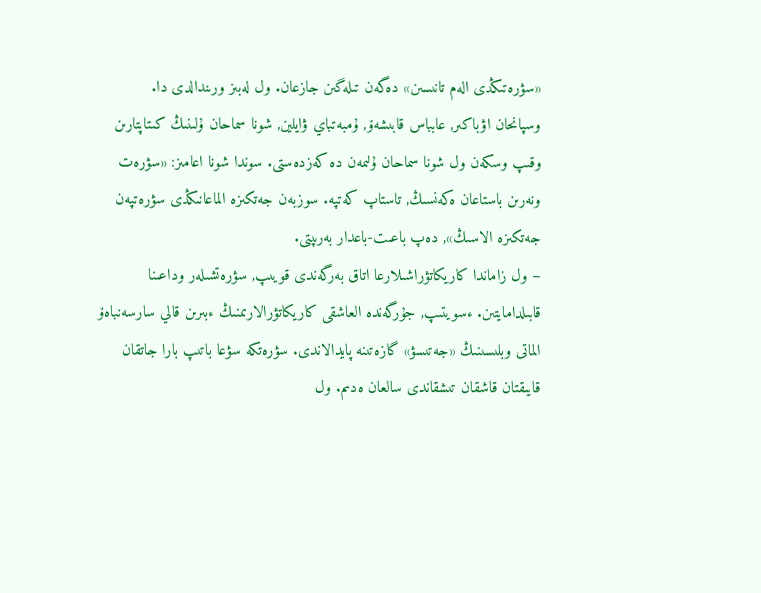«سۋرەتىڭدى الەم تانىسىن» دەگەن تىلەگىن جازعان. ول لەبىز ورىندالدى دا.
وسپانحان اۋباكىر, عابباس قابىشەۆ, ۇمبەتباي ۋايلين, شونا سماحان ۇلىنىڭ كىتاپتارىن وقىپ وسكەن ول شونا سماحان ۇلىمەن دە كەزدەستى. سوندا شونا اعامىز: «سۋرەت ونەرىن باستاعان ەكەنسىڭ, تاستاپ كەتپە. سوزبەن جەتكىزە الماعانىڭدى سۋرەتپەن جەتكىزە الاسىڭ», دەپ باعىت-باعدار بەرىپتى.
– ول زاماندا كاريكاتۋراشىلارعا اتاق بەرگەندى قويىپ, سۋرەتشىلەر وداعىنا قابىلدامايتىن. ءسويتىپ, جۇرگەندە العاشقى كاريكاتۋرالارىمنىڭ ءبىرىن قالي سارسەنباەۆ الماتى وبلىسىنىڭ «جەتىسۋ» گازەتىنە پايدالاندى. سۋرەتكە سۋعا باتىپ بارا جاتقان قايىقتان قاشقان تىشقاندى سالعان ەدىم. ول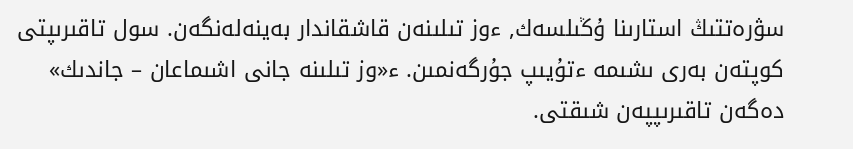سۋرەتتىڭ استارىنا ۇڭىلسەك, ءوز تىلىنەن قاشقاندار بەينەلەنگەن. سول تاقىرىپتى كوپتەن بەرى ىشىمە ءتۇيىپ جۇرگەنمىن. ء«وز تىلىنە جانى اشىماعان – جاندىك» دەگەن تاقىرىپپەن شىقتى.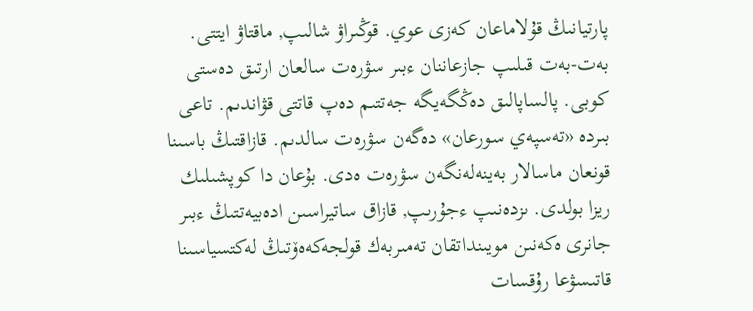پارتيانىڭ قۇلاماعان كەزى عوي. قوڭىراۋ شالىپ, ماقتاۋ ايتتى. بەت-بەت قىلىپ جازعاننان ءبىر سۋرەت سالعان ارتىق دەستى كوبى. پالساپالىق دەڭگەيگە جەتتىم دەپ قاتتى قۋاندىم. تاعى بىردە «تەسپەي سورعان» دەگەن سۋرەت سالدىم. قازاقتىڭ باسىنا قونعان ماسالار بەينەلەنگەن سۋرەت ەدى. بۇعان دا كوپشىلىك ريزا بولدى. ىزدەنىپ ءجۇرىپ, قازاق ساتيراسىن ادەبيەتتىڭ ءبىر جانرى ەكەنىن مويىنداتقان تەمىربەك قولجەكەەۆتىڭ لەكتسياسىنا قاتىسۋعا رۇقسات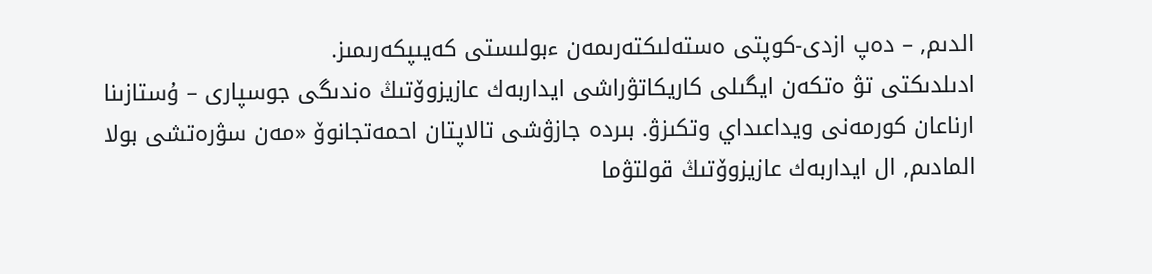الدىم, – دەپ ازدى-كوپتى ەستەلىكتەرىمەن ءبولىستى كەيىپكەرىمىز.
ادىلدىكتى تۋ ەتكەن ايگىلى كاريكاتۋراشى ايداربەك عازيزوۆتىڭ ەندىگى جوسپارى – ۇستازىنا ارناعان كورمەنى ويداعىداي وتكىزۋ. بىردە جازۋشى تالاپتان احمەتجانوۆ «مەن سۋرەتشى بولا المادىم, ال ايداربەك عازيزوۆتىڭ قولتۋما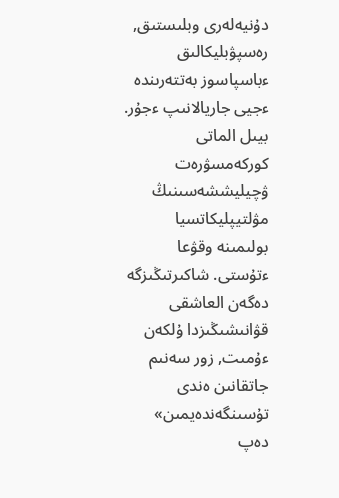دۇنيەلەرى وبلىستىق, رەسپۋبليكالىق ءباسپاسوز بەتتەرىندە ءجيى جاريالانىپ ءجۇر. بيىل الماتى كوركەمسۋرەت ۋچيليششەسىنىڭ مۋلتيپليكاتسيا بولىمىنە وقۋعا ءتۇستى. شاكىرتىڭىزگە دەگەن العاشقى قۋانىشىڭىزدا ۇلكەن ءۇمىت, زور سەنىم جاتقانىن ەندى تۇسىنگەندەيمىن» دەپ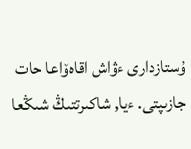ۇستازدارى ءۋاش اقاەۆاعا حات جازىپتى. ءيا, شاكىرتتىڭ شىڭعا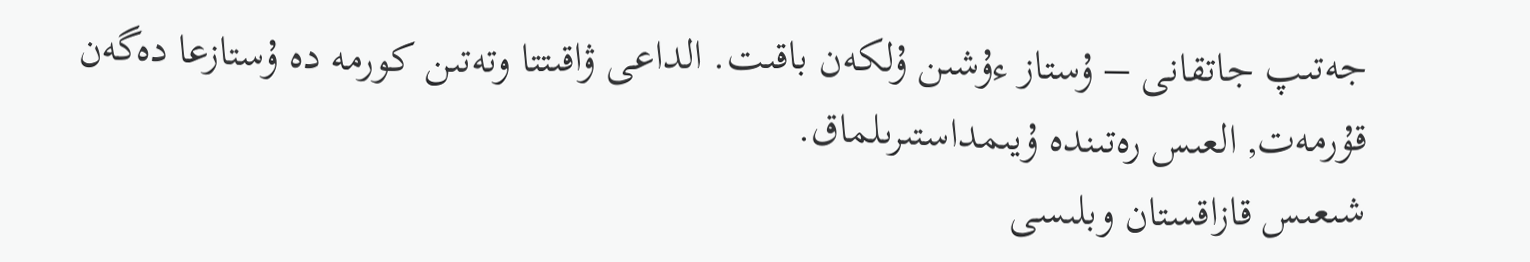جەتىپ جاتقانى – ۇستاز ءۇشىن ۇلكەن باقىت. الداعى ۋاقىتتا وتەتىن كورمە دە ۇستازعا دەگەن قۇرمەت, العىس رەتىندە ۇيىمداستىرىلماق.
شىعىس قازاقستان وبلىسى